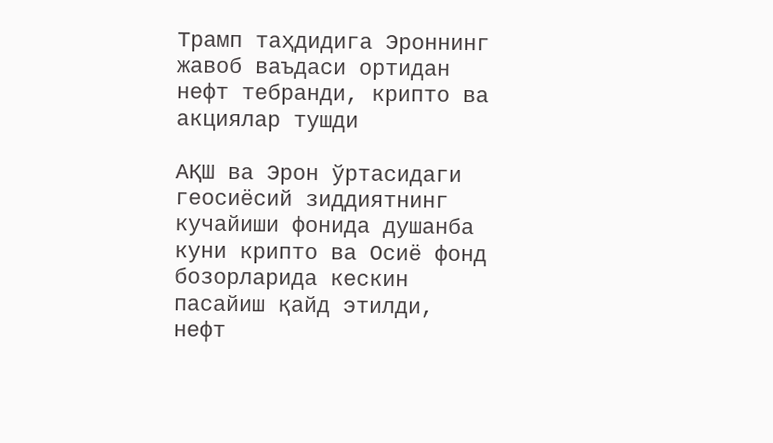Трамп таҳдидига Эроннинг жавоб ваъдаси ортидан нефт тебранди, крипто ва акциялар тушди

АҚШ ва Эрон ўртасидаги геосиёсий зиддиятнинг кучайиши фонида душанба куни крипто ва Осиё фонд бозорларида кескин пасайиш қайд этилди, нефт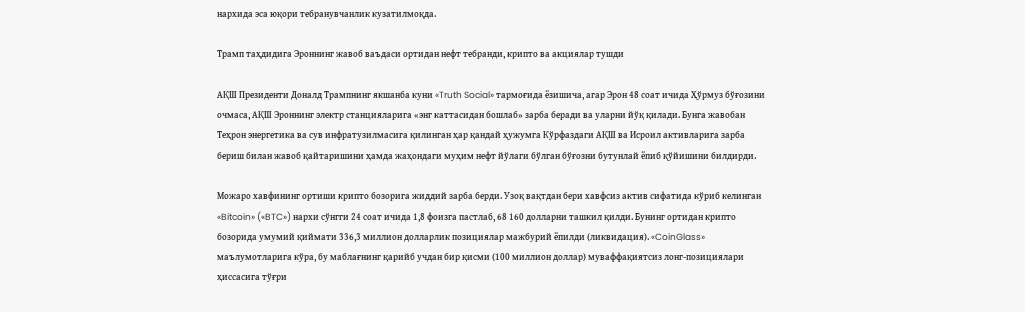нархида эса юқори тебранувчанлик кузатилмоқда.

Трамп таҳдидига Эроннинг жавоб ваъдаси ортидан нефт тебранди, крипто ва акциялар тушди

АҚШ Президенти Доналд Трампнинг якшанба куни «Truth Social» тармоғида ёзишича, агар Эрон 48 соат ичида Ҳўрмуз бўғозини очмаса, АҚШ Эроннинг электр станцияларига «энг каттасидан бошлаб» зарба беради ва уларни йўқ қилади. Бунга жавобан Теҳрон энергетика ва сув инфратузилмасига қилинган ҳар қандай ҳужумга Кўрфаздаги АҚШ ва Исроил активларига зарба бериш билан жавоб қайтаришини ҳамда жаҳондаги муҳим нефт йўлаги бўлган бўғозни бутунлай ёпиб қўйишини билдирди.

Можаро хавфининг ортиши крипто бозорига жиддий зарба берди. Узоқ вақтдан бери хавфсиз актив сифатида кўриб келинган «Bitcoin» («BTC») нархи сўнгги 24 соат ичида 1,8 фоизга пастлаб, 68 160 долларни ташкил қилди. Бунинг ортидан крипто бозорида умумий қиймати 336,3 миллион долларлик позициялар мажбурий ёпилди (ликвидация). «CoinGlass» маълумотларига кўра, бу маблағнинг қарийб учдан бир қисми (100 миллион доллар) муваффақиятсиз лонг-позициялари ҳиссасига тўғри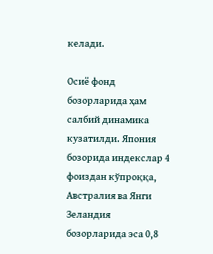келади.

Осиё фонд бозорларида ҳам салбий динамика кузатилди. Япония бозорида индекслар 4 фоиздан кўпроққа, Австралия ва Янги Зеландия бозорларида эса 0,8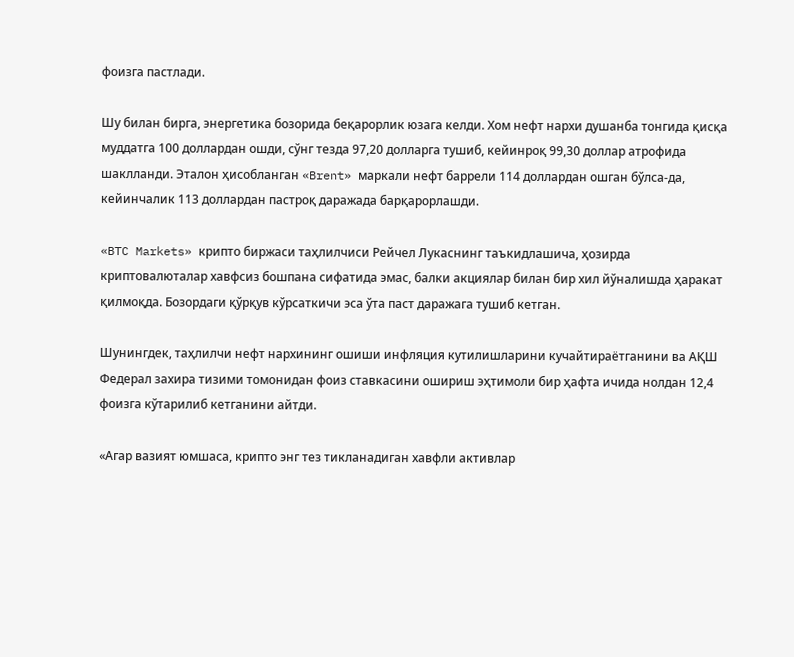фоизга пастлади.

Шу билан бирга, энергетика бозорида беқарорлик юзага келди. Хом нефт нархи душанба тонгида қисқа муддатга 100 доллардан ошди, сўнг тезда 97,20 долларга тушиб, кейинроқ 99,30 доллар атрофида шаклланди. Эталон ҳисобланган «Brent» маркали нефт баррели 114 доллардан ошган бўлса-да, кейинчалик 113 доллардан пастроқ даражада барқарорлашди.

«BTC Markets» крипто биржаси таҳлилчиси Рейчел Лукаснинг таъкидлашича, ҳозирда криптовалюталар хавфсиз бошпана сифатида эмас, балки акциялар билан бир хил йўналишда ҳаракат қилмоқда. Бозордаги қўрқув кўрсаткичи эса ўта паст даражага тушиб кетган.

Шунингдек, таҳлилчи нефт нархининг ошиши инфляция кутилишларини кучайтираётганини ва АҚШ Федерал захира тизими томонидан фоиз ставкасини ошириш эҳтимоли бир ҳафта ичида нолдан 12,4 фоизга кўтарилиб кетганини айтди.

«Агар вазият юмшаса, крипто энг тез тикланадиган хавфли активлар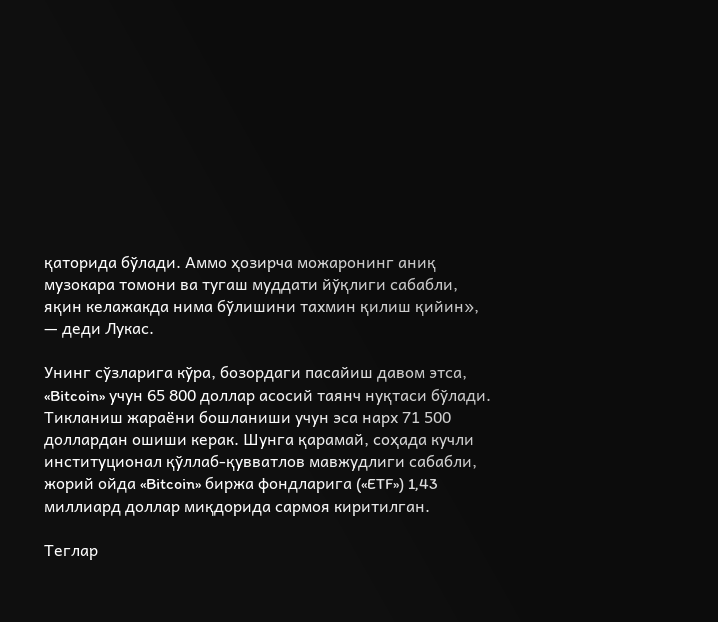қаторида бўлади. Аммо ҳозирча можаронинг аниқ музокара томони ва тугаш муддати йўқлиги сабабли, яқин келажакда нима бўлишини тахмин қилиш қийин», — деди Лукас.

Унинг сўзларига кўра, бозордаги пасайиш давом этса, «Bitcoin» учун 65 800 доллар асосий таянч нуқтаси бўлади. Тикланиш жараёни бошланиши учун эса нарх 71 500 доллардан ошиши керак. Шунга қарамай, соҳада кучли институционал қўллаб-қувватлов мавжудлиги сабабли, жорий ойда «Bitcoin» биржа фондларига («ETF») 1,43 миллиард доллар миқдорида сармоя киритилган.

Теглар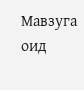Мавзуга оид